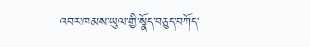འབར་ཁམས་ཡུལ་གྱི་སྣོད་བཅུད་བཀོད་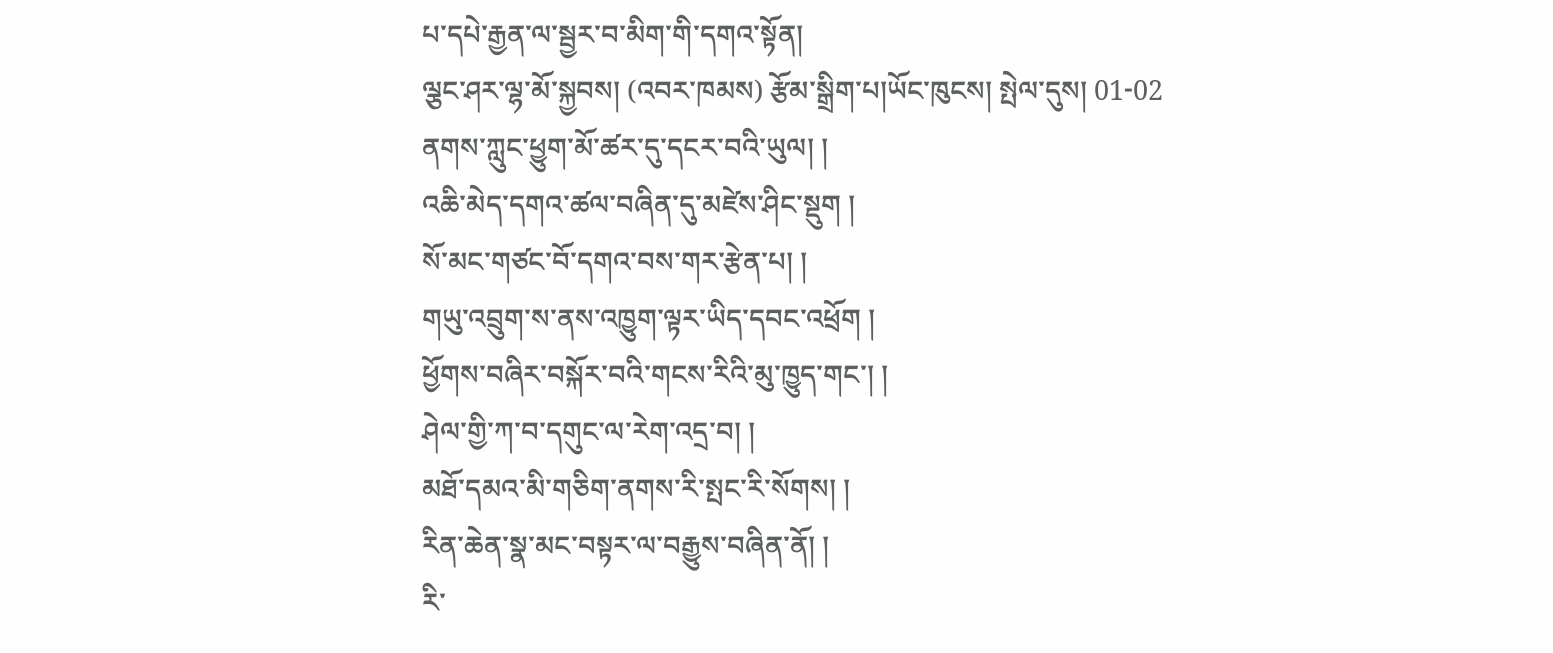པ་དཔེ་རྒྱན་ལ་སྦྱར་བ་མིག་གི་དགའ་སྟོན།
ལྕང་ཤར་ལྷ་མོ་སྐྱབས། (འབར་ཁམས) རྩོམ་སྒྲིག་པ།ཡོང་ཁུངས། སྤེལ་དུས། 01-02
ནགས་ཀླུང་ཕྱུག་མོ་ཚར་དུ་དངར་བའི་ཡུལ། །
འཆི་མེད་དགའ་ཚལ་བཞིན་དུ་མཛེས་ཤིང་སྡུག །
སོ་མང་གཙང་བོ་དགའ་བས་གར་རྩེན་པ། །
གཡུ་འབྲུག་ས་ནས་འཁྱུག་ལྟར་ཡིད་དབང་འཕྲོག །
ཕྱོགས་བཞིར་བསྐོར་བའི་གངས་རིའི་མུ་ཁྱུད་གང་། །
ཤེལ་གྱི་ཀ་བ་དགུང་ལ་རེག་འདྲ་བ། །
མཐོ་དམའ་མི་གཅིག་ནགས་རི་སྤང་རི་སོགས། །
རིན་ཆེན་སྣ་མང་བསྟར་ལ་བརྒྱུས་བཞིན་ནོ། །
རི་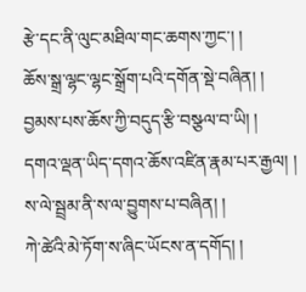རྩེ་དང་ནི་ལུང་མཐིལ་གང་ཆགས་ཀྱང་། །
ཆོས་སྒྲ་ལྷང་ལྷང་སྒྲོག་པའི་དགོན་སྡེ་བཞིན། །
བྱམས་པས་ཆོས་ཀྱི་བདུད་རྩི་བསྩལ་བ་ཡི། །
དགའ་ལྡན་ཡིད་དགའ་ཆོས་འཛིན་རྣམ་པར་རྒྱལ། །
ས་ལེ་སྦྲམ་ནི་ས་ལ་བྱུགས་པ་བཞིན། །
ཀེ་ཚེའི་མེ་ཏོག་ས་ཞིང་ཡོངས་ན་དགོད། །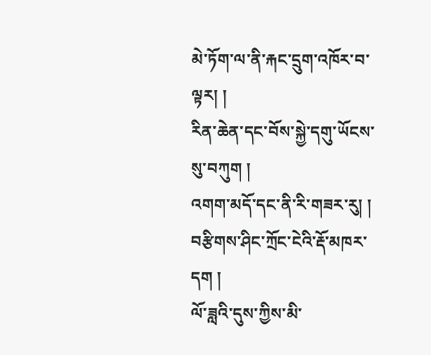མེ་ཏོག་ལ་ནི་རྐང་དྲུག་འཁོར་བ་ལྟར། །
རིན་ཆེན་དང་བོས་སྐྱེ་དགུ་ཡོངས་སུ་བཀུག །
འགག་མདོ་དང་ནི་རི་གཟར་རུ། །
བརྩིགས་ཤིང་ཀྲོང་ངེའི་རྡོ་མཁར་དག །
ལོ་ཟླའི་དུས་ཀྱིས་མི་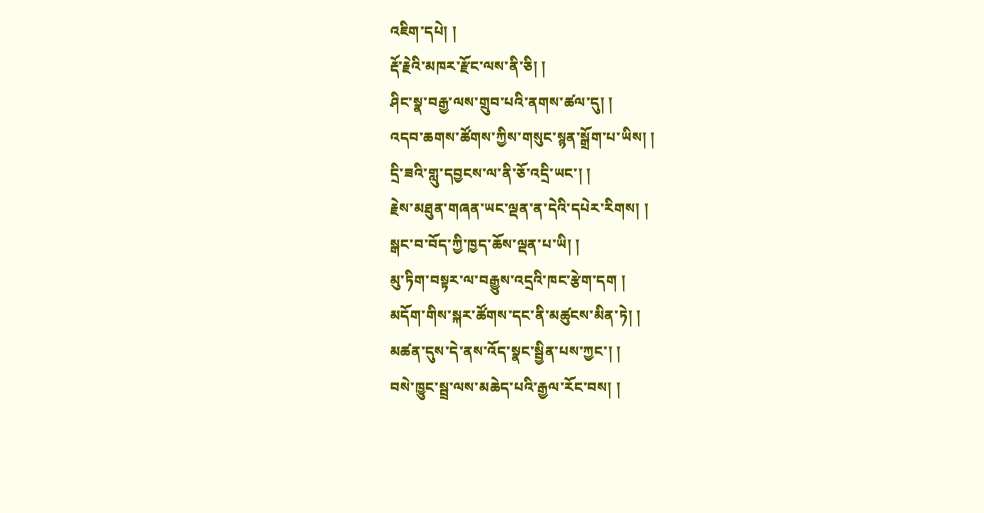འཇིག་དཔེ། །
རྡོ་རྗེའི་མཁར་རྫོང་ལས་ནི་ཅི། །
ཤིང་སྣ་བརྒྱ་ལས་གྲུབ་པའི་ནགས་ཚལ་དུ། །
འདབ་ཆགས་ཚོགས་ཀྱིས་གསུང་སྙན་སྒྲོག་པ་ཡིས། །
དྲི་ཟའི་གླུ་དབྱངས་ལ་ནི་ཅོ་འདྲི་ཡང་། །
རྗེས་མཐུན་གཞན་ཡང་ལྡན་ན་དེའི་དཔེར་རིགས། །
སྒང་བ་བོད་ཀྱི་ཁྱད་ཆོས་ལྡན་པ་ཡི། །
མུ་ཏིག་བསྟར་ལ་བརྒྱུས་འདྲའི་ཁང་རྩེག་དག །
མདོག་གིས་སྐར་ཚོགས་དང་ནི་མཚུངས་མིན་ཏེ། །
མཚན་དུས་དེ་ནས་འོད་སྣང་སྦྱིན་པས་ཀྱང་། །
བསེ་ཁྱུང་སྦྲ་ལས་མཆེད་པའི་རྒྱལ་རོང་བས། །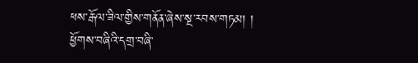ཕས་རྒོལ་ཟིལ་གྱིས་གནོན་ཞེས་སྔ་རབས་གཏམ། །
ཕྱོགས་བཞིའི་དགྲ་བཞི་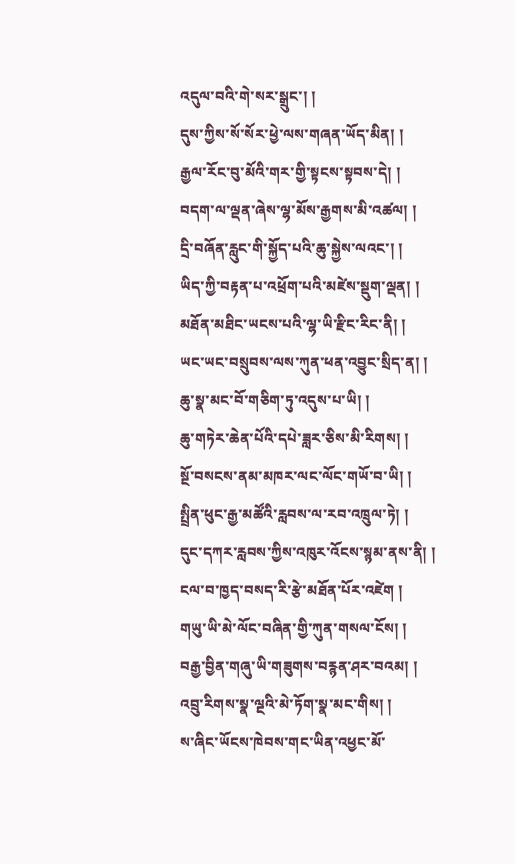འདུལ་བའི་གེ་སར་སྒྲུང་། །
དུས་ཀྱིས་སོ་སོར་ཕྱེ་ལས་གཞན་ཡོད་མིན། །
རྒྱལ་རོང་བུ་མོའི་གར་གྱི་སྟངས་སྟབས་དེ། །
བདག་ལ་ལྡན་ཞེས་ལྷ་མོས་རྒྱགས་མི་འཚལ། །
དྲི་བཞོན་རླུང་གི་སྐྱོད་པའི་ཆུ་སྐྱེས་ལའང་། །
ཡིད་ཀྱི་བརྟན་པ་འཕྲོག་པའི་མཛེས་སྡུག་ལྡན། །
མཐོན་མཐིང་ཡངས་པའི་ལྷ་ཡི་རྫིང་རིང་ནི། །
ཡང་ཡང་བསྲུབས་ལས་ཀུན་ཕན་འབྱུང་སྲིད་ན། །
ཆུ་སྣ་མང་བོ་གཅིག་ཏུ་འདུས་པ་ཡི། །
ཆུ་གཏེར་ཆེན་པོའི་དཔེ་ཟླར་ཅིས་མི་རིགས། །
སྔོ་བསངས་ནམ་མཁར་ལང་ལོང་གཡོ་བ་ཡི། །
སྤྲིན་ཕུང་རྒྱ་མཚོའི་རླབས་ལ་རབ་འཁྲུལ་ཏེ། །
དུང་དཀར་རླབས་ཀྱིས་འཁུར་འོངས་སྙམ་ནས་ནི། །
ངལ་བ་ཁྱད་བསད་རི་རྩེ་མཐོན་པོར་འཛེག །
གཡུ་ཡི་མེ་ལོང་བཞིན་གྱི་ཀུན་གསལ་ངོས། །
བརྒྱ་བྱིན་གཞུ་ཡི་གཟུགས་བརྙན་ཤར་བའམ། །
འབྲུ་རིགས་སྣ་ལྔའི་མེ་ཏོག་སྣ་མང་གིས། །
ས་ཞིང་ཡོངས་ཁེབས་གང་ཡིན་འཕྱང་མོ་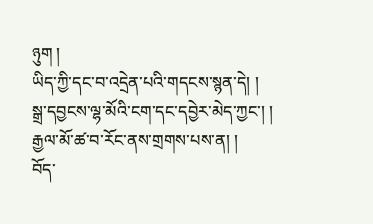ཉུག །
ཡིད་ཀྱི་དང་བ་འདྲེན་པའི་གདངས་སྙན་དེ། །
སྒྲ་དབྱངས་ལྷ་མོའི་ངག་དང་དབྱེར་མེད་ཀྱང་། །
རྒྱལ་མོ་ཚ་བ་རོང་ནས་གྲགས་པས་ན། །
བོད་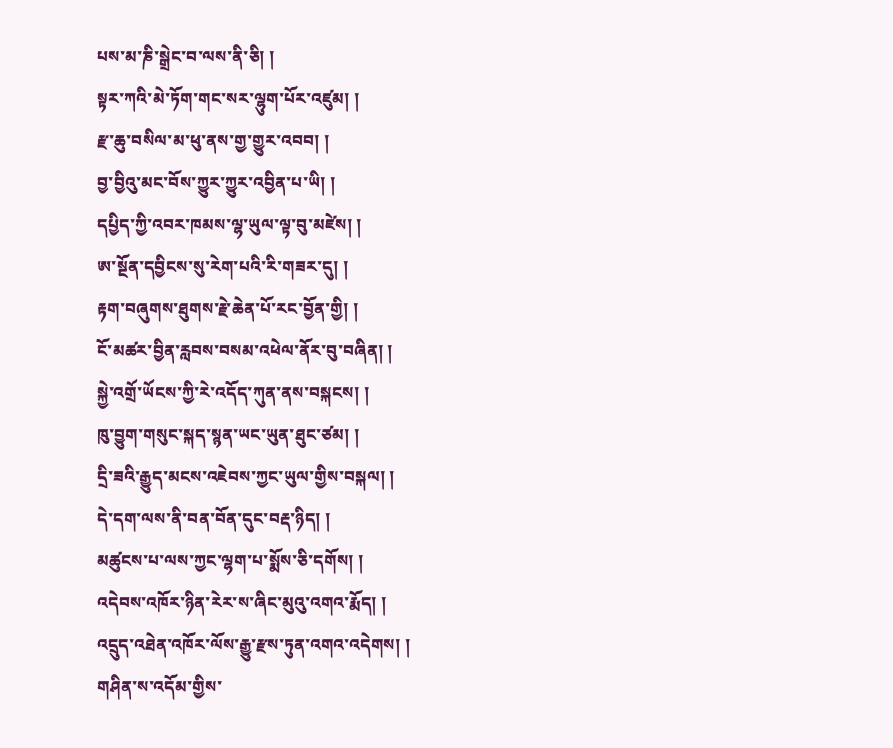པས་མ་ཎི་སྒྲེང་བ་ལས་ནི་ཅི། །
སྟར་ཀའི་མེ་ཏོག་གང་སར་ལྷུག་པོར་འཛུམ། །
རྫ་ཆུ་བསིལ་མ་ཕུ་ནས་གྱ་གྱུར་འབབ། །
བྱ་བྱིའུ་མང་བོས་ཀྱུར་ཀྱུར་འབྱིན་པ་ཡི། །
དཔྱིད་ཀྱི་འབར་ཁམས་ལྷ་ཡུལ་ལྟ་བུ་མཛེས། །
ཨ་སྔོན་དབྱིངས་སུ་རེག་པའི་རི་གཟར་དུ། །
རྟག་བཞུགས་ཐུགས་རྗེ་ཆེན་པོ་རང་བྱོན་གྱི། །
ངོ་མཚར་བྱིན་རླབས་བསམ་འཕེལ་ནོར་བུ་བཞིན། །
སྐྱེ་འགྲོ་ཡོངས་ཀྱི་རེ་འདོད་ཀུན་ནས་བསྐངས། །
ཁུ་བྱུག་གསུང་སྐད་སྙན་ཡང་ཡུན་ཐུང་ཙམ། །
དྲི་ཟའི་རྒྱུད་མངས་འཇེབས་ཀྱང་ཡུལ་གྱིས་བསྐལ། །
དེ་དག་ལས་ནི་བན་བོན་དུང་བརྡ་ཉིད། །
མཚུངས་པ་ལས་ཀྱང་ལྷག་པ་སྨོས་ཅི་དགོས། །
འདེབས་འཁོར་ཉིན་རེར་ས་ཞིང་མུའུ་འགའ་རྨོད། །
འདྲུད་འཐེན་འཁོར་ལོས་རྒྱུ་རྫས་ཏུན་འགའ་འདེགས། །
གཤིན་ས་འདོམ་གྱིས་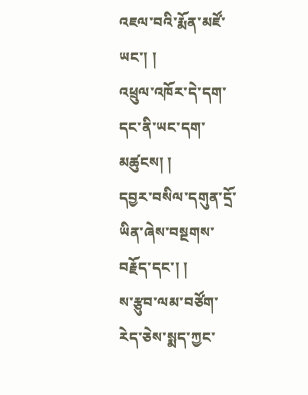འཇལ་བའི་རྨོན་མཛོ་ཡང་། །
འཕྲུལ་འཁོར་དེ་དག་དང་ནི་ཡང་དག་མཚུངས། །
དབྱར་བསིལ་དགུན་དྲོ་ཡིན་ཞེས་བསྔགས་བརྗོད་དང་། །
ས་རྩུབ་ལམ་བཙོག་རེད་ཅེས་སྨད་ཀྱང་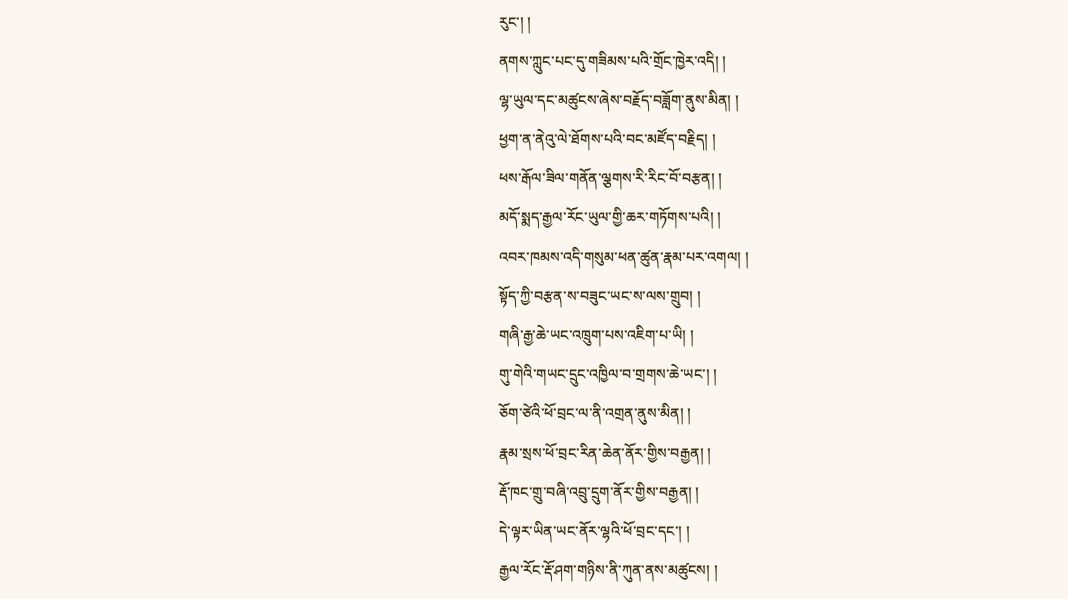རུང་། །
ནགས་ཀླུང་པང་དུ་གཟིམས་པའི་གྲོང་ཁྱེར་འདི། །
ལྷ་ཡུལ་དང་མཚུངས་ཞེས་བརྗོད་བཟློག་ནུས་མིན། །
ཕྱག་ན་ནེའུ་ལེ་ཐོགས་པའི་བང་མཛོད་བརྗིད། །
ཕས་རྒོལ་ཟིལ་གནོན་ལྕགས་རི་རིང་བོ་བརྩན། །
མདོ་སྨད་རྒྱལ་རོང་ཡུལ་གྱི་ཆར་གཏོགས་པའི། །
འབར་ཁམས་འདི་གསུམ་ཕན་ཚུན་རྣམ་པར་འགལ། །
སྟོད་ཀྱི་བརྩན་ས་བཟུང་ཡང་ས་ལས་གྲུབ། །
གཞི་རྒྱ་ཆེ་ཡང་འཁྲུག་པས་འཇིག་པ་ཡི། །
གུ་གེའི་གཡང་དྲུང་འཁྱིལ་བ་གྲགས་ཆེ་ཡང་། །
ཅོག་ཙེའི་ཕོ་བྲང་ལ་ནི་འགྲན་ནུས་མིན། །
རྣམ་སྲས་ཕོ་བྲང་རིན་ཆེན་ནོར་གྱིས་བརྒྱན། །
རྡོ་ཁང་གྲུ་བཞི་འབྲུ་དྲུག་ནོར་གྱིས་བརྒྱན། །
དེ་ལྟར་ཡིན་ཡང་ནོར་ལྷའི་ཕོ་བྲང་དང་། །
རྒྱལ་རོང་རྡོ་ཤག་གཉིས་ནི་ཀུན་ནས་མཚུངས། །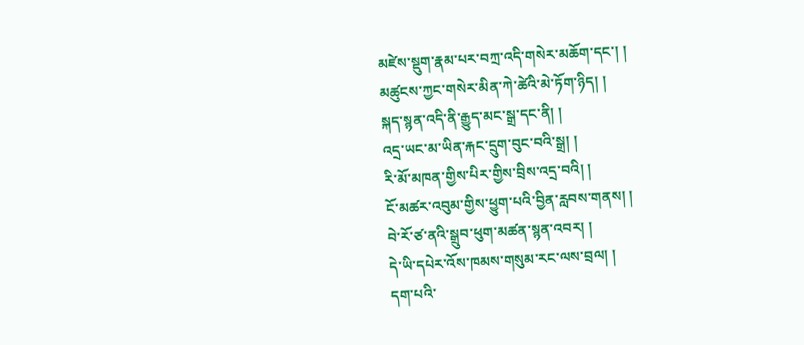མཛེས་སྡུག་རྣམ་པར་བཀྲ་འདི་གསེར་མཆོག་དང་། །
མཚུངས་ཀྱང་གསེར་མིན་ཀེ་ཚེའི་མེ་ཏོག་ཉིད། །
སྐད་སྙན་འདི་ནི་རྒྱུད་མང་སྒྲ་དང་ནི། །
འདྲ་ཡང་མ་ཡིན་རྐང་དྲུག་བུང་བའི་སྒྲ། །
རི་མོ་མཁན་གྱིས་པིར་གྱིས་བྲིས་འདྲ་བའི། །
ངོ་མཚར་འབུམ་གྱིས་ཕྱུག་པའི་བྱིན་རླབས་གནས། །
བེ་རོ་ཙ་ནའི་སྒྲུབ་ཕུག་མཚན་སྙན་འབར། །
དེ་ཡི་དཔེར་འོས་ཁམས་གསུམ་རང་ལས་བྲལ། །
དག་པའི་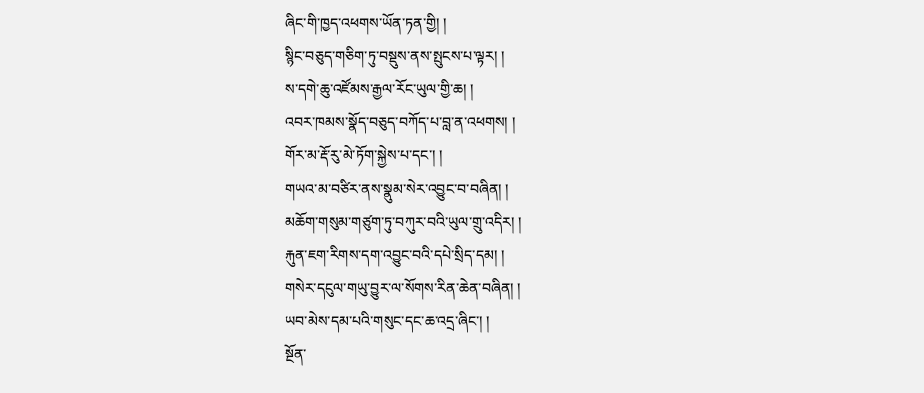ཞིང་གི་ཁྱད་འཕགས་ཡོན་ཏན་གྱི། །
སྙིང་བཅུད་གཅིག་ཏུ་བསྡུས་ནས་སྤུངས་པ་ལྟར། །
ས་དགེ་ཆུ་འཛོམས་རྒྱལ་རོང་ཡུལ་གྱི་ཆ། །
འབར་ཁམས་སྣོད་བཅུད་བཀོད་པ་བླ་ན་འཕགས། །
གོར་མ་རྡོ་རུ་མེ་ཏོག་སྐྱེས་པ་དང་། །
གཡའ་མ་བཙིར་ནས་སྣུམ་སེར་འབྱུང་བ་བཞིན། །
མཆོག་གསུམ་གཙུག་ཏུ་བཀུར་བའི་ཡུལ་གྲུ་འདིར། །
རྐུན་ཇག་རིགས་དག་འབྱུང་བའི་དཔེ་སྲིད་དམ། །
གསེར་དངུལ་གཡུ་བྱུར་ལ་སོགས་རིན་ཆེན་བཞིན། །
ཡབ་མེས་དམ་པའི་གསུང་དང་ཆ་འདྲ་ཞིང་། །
སྔོན་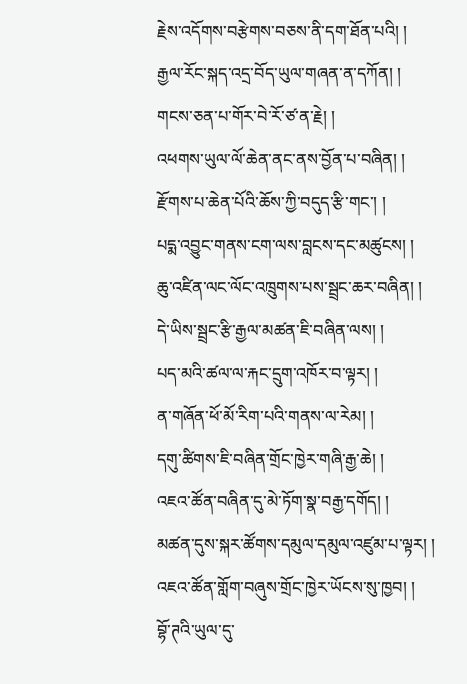རྗེས་འདོགས་བརྩེགས་བཅས་ནི་དག་ཐོན་པའི། །
རྒྱལ་རོང་སྐད་འདྲ་བོད་ཡུལ་གཞན་ན་དཀོན། །
གངས་ཅན་པ་གོར་བེ་རོ་ཙ་ན་རྗེ། །
འཕགས་ཡུལ་ལོ་ཆེན་ནང་ནས་བྱོན་པ་བཞིན། །
རྫོགས་པ་ཆེན་པོའི་ཆོས་ཀྱི་བདུད་རྩི་གང་། །
པདྨ་འབྱུང་གནས་ངག་ལས་བླངས་དང་མཚུངས། །
ཆུ་འཛིན་ལང་ལོང་འཁྲུགས་པས་སྦྲང་ཆར་བཞིན། །
དེ་ཡིས་སྦྲང་རྩི་རྒྱལ་མཚན་ཇི་བཞིན་ལས། །
པད་མའི་ཚལ་ལ་རྐང་དྲུག་འཁོར་བ་ལྟར། །
ན་གཞོན་ཕོ་མོ་རིག་པའི་གནས་ལ་རེམ། །
དགུ་ཚིགས་ཇི་བཞིན་གྲོང་ཁྱེར་གཞི་རྒྱ་ཆེ། །
འཇའ་ཚོན་བཞིན་དུ་མེ་ཏོག་སྣ་བརྒྱ་དགོད། །
མཚན་དུས་སྐར་ཚོགས་དམུལ་དམུལ་འཛུམ་པ་ལྟར། །
འཇའ་ཚོན་གློག་བཞུས་གྲོང་ཁྱེར་ཡོངས་སུ་ཁྱབ། །
བྷོ་ཊའི་ཡུལ་དུ་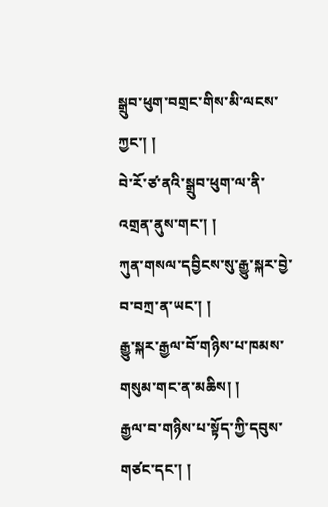སྒྲུབ་ཕུག་བགྲང་གིས་མི་ལངས་ཀྱང་། །
བེ་རོ་ཙ་ནའི་སྒྲུབ་ཕུག་ལ་ནི་འགྲན་ནུས་གང་། །
ཀུན་གསལ་དབྱིངས་སུ་རྒྱུ་སྐར་བྱེ་བ་བཀྲ་ན་ཡང་། །
རྒྱུ་སྐར་རྒྱལ་བོ་གཉིས་པ་ཁམས་གསུམ་གང་ན་མཆིས། །
རྒྱལ་བ་གཉིས་པ་སྟོད་ཀྱི་དབུས་གཙང་དང་། །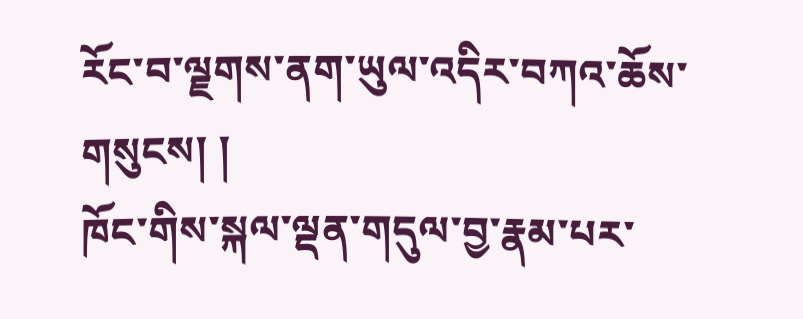རོང་བ་ལྗགས་ནག་ཡུལ་འདིར་བཀའ་ཆོས་གསུངས། །
ཁོང་གིས་སྐལ་ལྡན་གདུལ་བྱ་རྣམ་པར་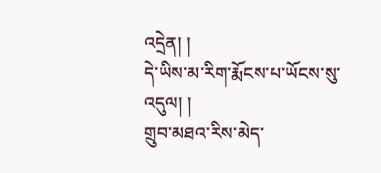འདྲེན། །
དེ་ཡིས་མ་རིག་རྨོངས་པ་ཡོངས་སུ་འདུལ། །
གྲུབ་མཐའ་རིས་མེད་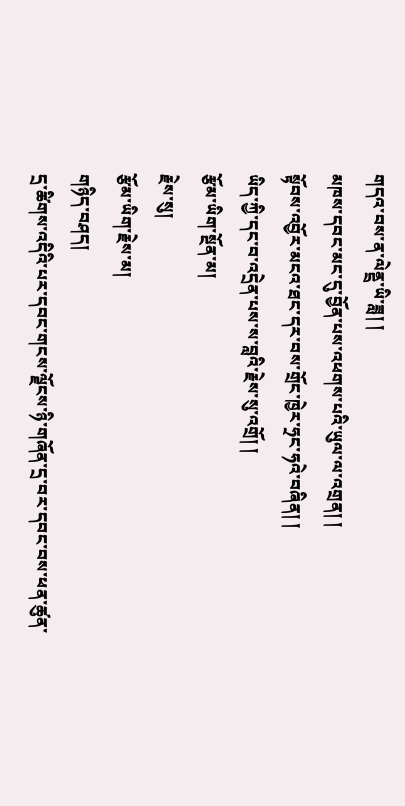གདའ་བས་ན་ལེནྡྲ་ཡི་ཟླ། །
མཁས་དབང་མང་དུ་བྱོན་པས་འཕགས་པའི་ཡུལ་ལ་འགྲན། །
སྟོབས་འབྱོར་མངའ་ཐང་དར་བས་གྲོང་ཁྱེར་ཧྲང་ཧའེ་བཞིན། །
ཡིད་ཀྱི་དང་བ་འདྲེན་པས་ས་བླའི་རྗེས་སུ་འགྲོ། །
རྩོམ་ཡིག་སྔོན་མ།
རྗེས་སུ།
རྩོམ་ཡིག་རྗེས་མ།
གཉིད་བཤད།
དྲ་ཚིགས་འདིའི་པར་དབང་གངས་ལྗོངས་ཉི་གཞོན་དྲ་བར་དབང་བས་ཕན་ཚུན་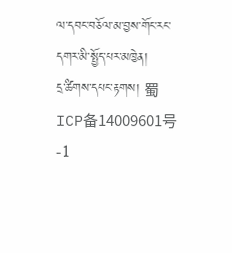ལ་དབང་བཅོལ་མ་བྱས་གོང་རང་དགར་མི་སྤྱོད་པར་མཁྱེན།
དྲ་ཚིགས་དཔང་རྟགས། 蜀ICP备14009601号-1